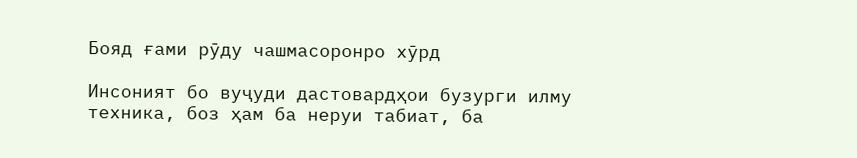Бояд ғами рӯду чашмасоронро хӯрд

Инсоният бо вуҷуди дастовардҳои бузурги илму техника, боз ҳам ба неруи табиат, ба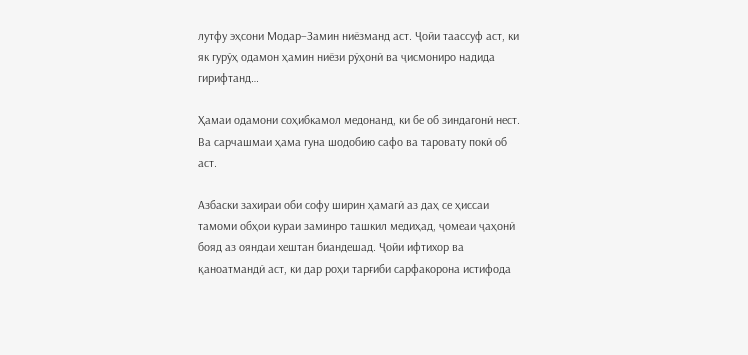лутфу эҳсони Модар–Замин ниёзманд аст. Ҷойи таассуф аст, ки як гурӯҳ одамон ҳамин ниёзи рӯҳонӣ ва ҷисмониро надида гирифтанд…

Ҳамаи одамони соҳибкамол медонанд, ки бе об зиндагонӣ нест. Ва сарчашмаи ҳама гуна шодобию сафо ва таровату покӣ об аст.

Азбаски захираи оби софу ширин ҳамагӣ аз даҳ се ҳиссаи тамоми обҳои кураи заминро ташкил медиҳад, ҷомеаи ҷаҳонӣ бояд аз ояндаи хештан биандешад. Ҷойи ифтихор ва қаноатмандӣ аст, ки дар роҳи тарғиби сарфакорона истифода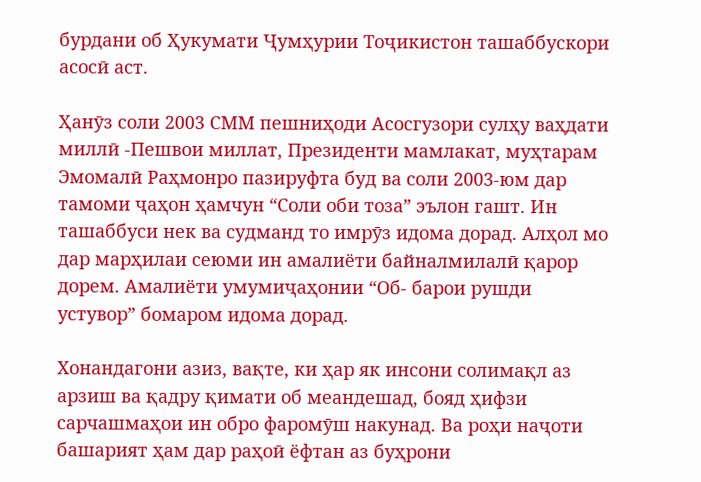бурдани об Ҳукумати Ҷумҳурии Тоҷикистон ташаббускори асосӣ аст.

Ҳанӯз соли 2003 СММ пешниҳоди Асосгузори сулҳу ваҳдати миллӣ -Пешвои миллат, Президенти мамлакат, муҳтарам Эмомалӣ Раҳмонро пазируфта буд ва соли 2003-юм дар тамоми ҷаҳон ҳамчун “Соли оби тоза” эълон гашт. Ин ташаббуси нек ва судманд то имрӯз идома дорад. Алҳол мо дар марҳилаи сеюми ин амалиёти байналмилалӣ қарор дорем. Амалиёти умумиҷаҳонии “Об- барои рушди устувор” бомаром идома дорад.

Хонандагони азиз, вақте, ки ҳар як инсони солимақл аз арзиш ва қадру қимати об меандешад, бояд ҳифзи сарчашмаҳои ин обро фаромӯш накунад. Ва роҳи наҷоти башарият ҳам дар раҳоӣ ёфтан аз буҳрони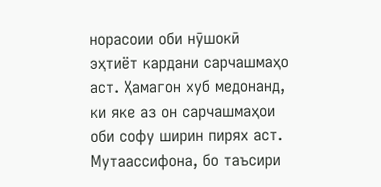норасоии оби нӯшокӣ эҳтиёт кардани сарчашмаҳо аст. Ҳамагон хуб медонанд, ки яке аз он сарчашмаҳои оби софу ширин пирях аст. Мутаассифона, бо таъсири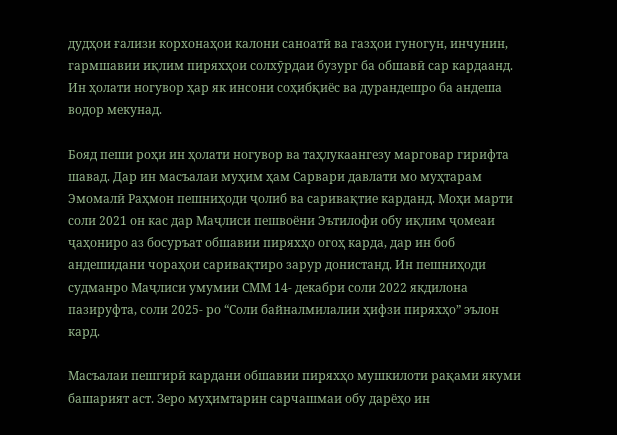дудҳои ғализи корхонаҳои калони саноатӣ ва газҳои гуногун, инчунин, гармшавии иқлим пиряхҳои солхӯрдаи бузург ба обшавӣ сар кардаанд. Ин ҳолати ногувор ҳар як инсони соҳибқиёс ва дурандешро ба андеша водор мекунад.

Бояд пеши роҳи ин ҳолати ногувор ва таҳлукаангезу марговар гирифта шавад. Дар ин масъалаи муҳим ҳам Сарвари давлати мо муҳтарам Эмомалӣ Раҳмон пешниҳоди ҷолиб ва саривақтие карданд. Моҳи марти соли 2021 он кас дар Маҷлиси пешвоёни Эътилофи обу иқлим ҷомеаи ҷаҳониро аз босуръат обшавии пиряхҳо огоҳ карда, дар ин боб андешидани чораҳои саривақтиро зарур донистанд. Ин пешниҳоди судманро Маҷлиси умумии СММ 14- декабри соли 2022 якдилона пазируфта, соли 2025- ро “Соли байналмилалии ҳифзи пиряхҳо” эълон кард.

Масъалаи пешгирӣ кардани обшавии пиряхҳо мушкилоти рақами якуми башарият аст. Зеро муҳимтарин сарчашмаи обу дарёҳо ин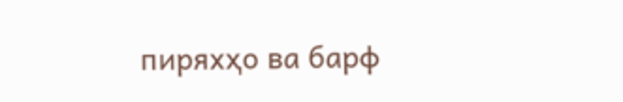пиряхҳо ва барф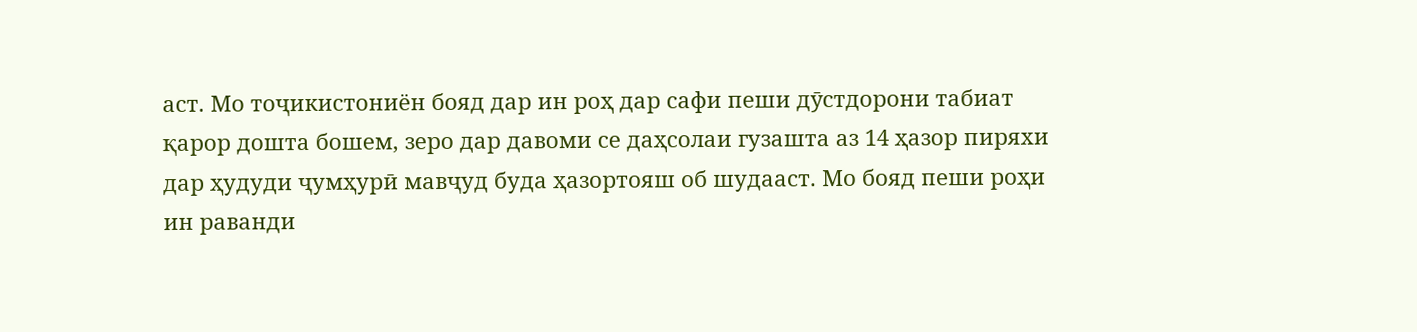аст. Мо тоҷикистониён бояд дар ин роҳ дар сафи пеши дӯстдорони табиат қарор дошта бошем, зеро дар давоми се даҳсолаи гузашта аз 14 ҳазор пиряхи дар ҳудуди ҷумҳурӣ мавҷуд буда ҳазортояш об шудааст. Мо бояд пеши роҳи ин раванди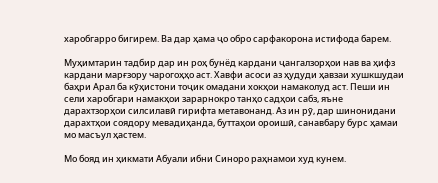харобгарро бигирем. Ва дар ҳама ҷо обро сарфакорона истифода барем.

Муҳимтарин тадбир дар ин роҳ бунёд кардани ҷангалзорҳои нав ва ҳифз кардани марғзору чарогоҳҳо аст. Хавфи асоси аз ҳудуди ҳавзаи хушкшудаи баҳри Арал ба кӯҳистони тоҷик омадани хокҳои намаколуд аст. Пеши ин сели харобгари намакҳои зарарнокро танҳо садҳои сабз, яъне дарахтзорҳои силсилавӣ гирифта метавонанд. Аз ин рӯ, дар шинонидани дарахтҳои соядору мевадиҳанда, буттаҳои ороишӣ, санавбару бурс ҳамаи мо масъул ҳастем.

Мо бояд ин ҳикмати Абуали ибни Синоро раҳнамои худ кунем.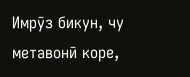Имрӯз бикун, чу метавонӣ коре,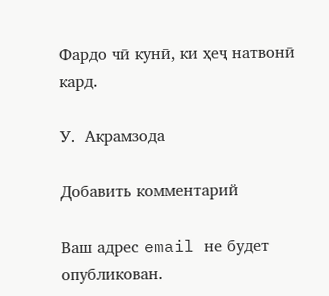Фардо чӣ кунӣ, ки ҳеҷ натвонӣ кард.

У.  Акрамзода

Добавить комментарий

Ваш адрес email не будет опубликован.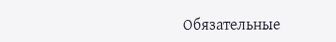Обязательные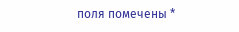поля помечены *